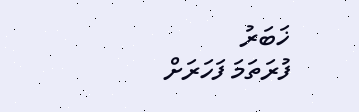ޚަބަރު
ފުރަތަމަ ފަހަރަށް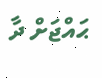ޙައްޖަށް ދާ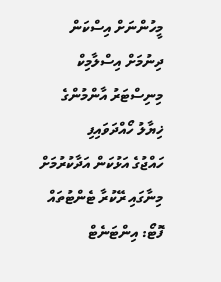މީހުންނަށް އިސްކަން ދިނުމަށް އިސްލާމިކް މިނިސްޓަރު އާންމުންގެ ޚިޔާލު ހޯއްދަވައިފި
ހައްޖުގެ އަޅުކަން އަދާކުރުމަށް މިނާގައި ރޭކުރާ ޓެންޓުތައް ފޮޓޯ: އިންޓަނެޓް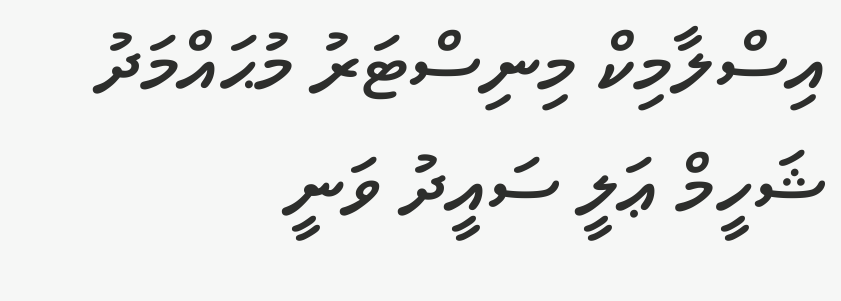އިސްލާމިކް މިނިސްޓަރު މުޙައްމަދު ޝަހީމް ޢަލީ ސައީދު ވަނީ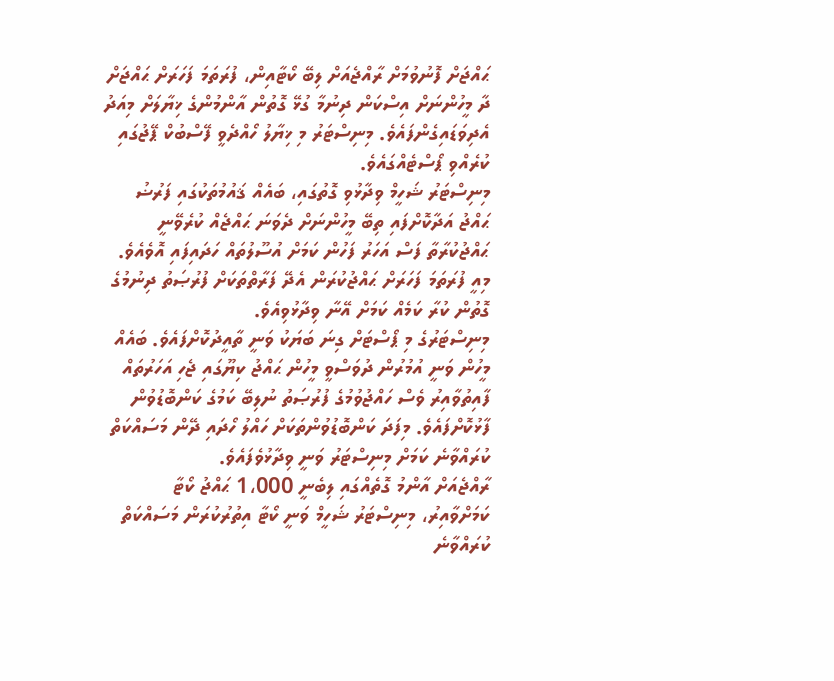ޙައްޖަށް ފޮނުވުމަށް ރާއްޖެއަށް ލިބޭ ކޯޓާއިން، ފުރަތަމަ ފަހަރަށް ޙައްޖަށް ދާ މީހުންނަށް އިސްކަން ދިނުމާ ގުޅޭ ގޮތުން އާންމުންގެ ޚިޔާލަށް މިއަދު އެދިވަޑައިގެންފައެވެ. މިނިސްޓަރު މި ޚިޔާލު ހޯއްދެވީ ފޭސްބުކް ޕޭޖުގައި ކުރެއްވި ޕޯސްޓެއްގައެވެ.
މިނިސްޓަރު ޝަހީމް ވިދާޅުވި ގޮތުގައި، ބައެއް ޤައުމުތަކުގައި ފަރުޟު ޙައްޖު އަދާކޮށްފައި ތިބޭ މީހުންނަށް ދެވަނަ ޙައްޖެއް ކުރެވޭނީ ޙައްޖުކުރާތާ ފަސް އަހަރު ފަހުން ކަމަށް އުސޫލުތައް ހަދައިފައި އޮވެއެވެ. މިއީ ފުރަތަމަ ފަހަރަށް ޙައްޖުކުރަން އެދޭ ފަރާތްތަކަށް ފުރުޞަތު ދިނުމުގެ ގޮތުން ކުރާ ކަމެއް ކަމަށް އޭނާ ވިދާޅުވިއެވެ.
މިނިސްޓަރުގެ މި ޕޯސްޓަށް ގިނަ ބަޔަކު ވަނީ ތާއީދުކޮށްފައެވެ. ބައެއް މީހުން ވަނީ އުމުރުން ދުވަސްވީ މީހުން ޙައްޖު ކިޔޫގައި ޖެހި އަހަރުތައް ފާއިތުވާއިރު ވެސް ހައްޖުވުމުގެ ފުރުޞަތު ނުލިބޭ ކަމުގެ ކަންބޮޑުވުން ފާޅުކޮށްފައެވެ. މިފަދަ ކަންބޮޑުވުންތަކަށް ހައްލު ހޯދައި ދޭން މަސައްކަތް ކުރައްވާނެ ކަމަށް މިނިސްޓަރު ވަނީ ވިދާޅުވެފައެވެ.
ރާއްޖެއަށް އާންމު ގޮތެއްގައި ލިބެނީ 1،000 ޙައްޖު ކޯޓާ ކަމަށްވާއިރު، މިނިސްޓަރު ޝަހީމް ވަނީ ކޯޓާ އިތުރުކުރަން މަސައްކަތް ކުރައްވާނެ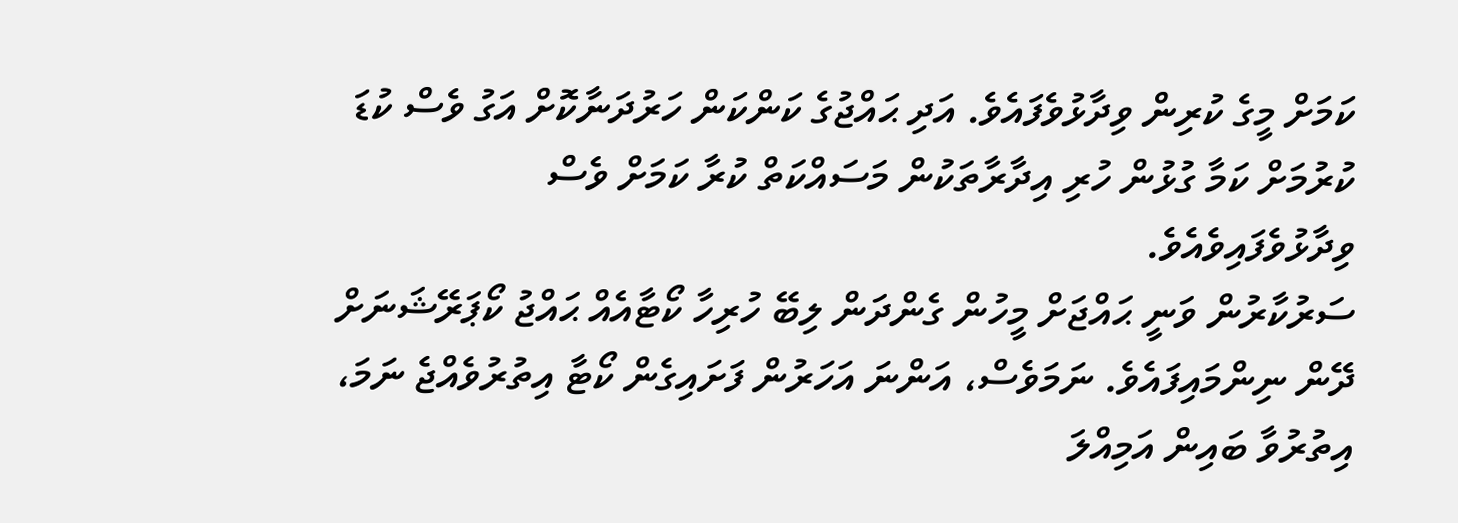ކަމަށް މީގެ ކުރިން ވިދާޅުވެފައެވެ. އަދި ޙައްޖުގެ ކަންކަން ހަރުދަނާކޮށް އަގު ވެސް ކުޑަ ކުރުމަށް ކަމާ ގުޅުން ހުރި އިދާރާތަކުން މަސައްކަތް ކުރާ ކަމަށް ވެސް ވިދާޅުވެފައިވެއެވެ.
ސަރުކާރުން ވަނީ ޙައްޖަށް މީހުން ގެންދަން ލިބޭ ހުރިހާ ކޯޓާއެއް ޙައްޖު ކޯޕަރޭޝަނަށް ދޭން ނިންމައިފައެވެ. ނަމަވެސް، އަންނަ އަހަރުން ފަށައިގެން ކޯޓާ އިތުރުވެއްޖެ ނަމަ، އިތުރުވާ ބައިން އަމިއްލަ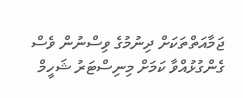ޖަމާއަތްތަކަށް ދިނުމުގެ ވިސްނުން ވެސް ގެންގުޅުއްވާ ކަމަށް މިނިސްޓަރު ޝަހީމް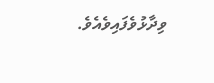ވިދާޅުވެފައިވެއެވެ.